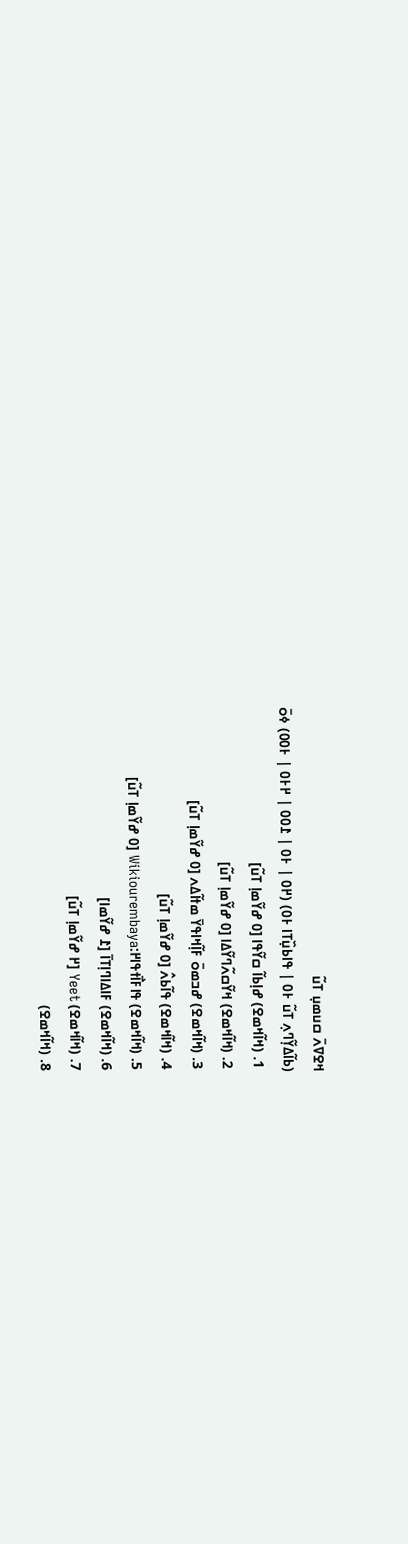ߞߐߜߍ߫ ߛߎߘߎ߲ ߠߎ߬
(ߕߊ߬ߡߌ߲߬ߣߍ߲ ߠߎ߬ ߅߀ | ߟߊߕߎ߲߰ߠߊ ߅߀) (߂߀ | ߅߀ | ߁߀߀ | ߂߅߀ | ߅߀߀) ߦߋ߫
 1. (ߞߊ߬ߞߘߐ) ߝߊ߲ߕߊ߬ ߛߌ߬ߟߊ [߀ ߝߌ߬ߘߊ߲ ߠߎ߬]
 2. (ߞߊ߬ߞߘߐ) ߞߌ߬ߛߍ߬ߣߌ߬ߡߊ [߀ ߝߌ߬ߘߊ߲ ߠߎ߬]
 3. (ߞߊ߬ߞߘߐ) ߝߏߘߋ߫ ߓߊ߲߬ߞߊߟߌ߫ ߘߙߊ߬ߡߍ [߀ ߝߌ߬ߘߊ߲ ߠߎ߬]
 4. (ߞߊ߬ߞߘߐ) ߟߊ߬ߕߍ߮ [߀ ߝߌ߬ߘߊ߲ ߠߎ߬]
 5. (ߞߊ߬ߞߘߐ) ߟߊߓߊ߯ߙߟߊ߂:Wikiourembaya [߀ ߝߌ߬ߘߊ߲ ߠߎ߬]
 6. (ߞߊ߬ߞߘߐ) ߓߊߡߊߣߊ߲ߠߊ߫ [߁ ߝߌ߬ߘߊ]
 7. (ߞߊ߬ߞߘߐ) Yeet [߂ ߝߌ߬ߘߊ߲ ߠߎ߬]
 8. (ߞߊ߬ߞߘߐ)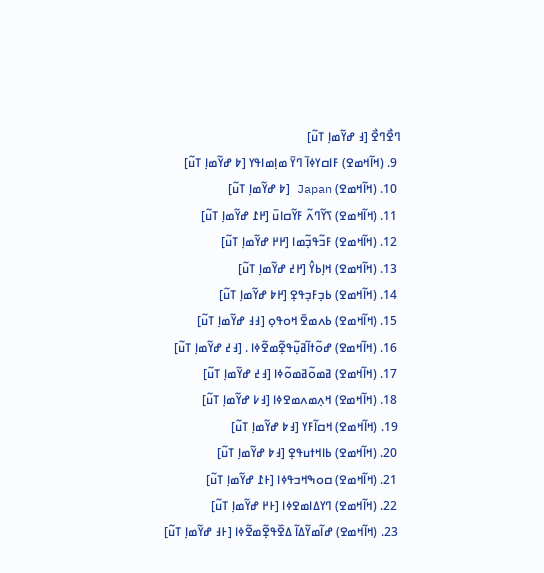ߣߐ߯ߣߐ߯ [߃ ߝߌ߬ߘߊ߲ ߠߎ߬]
 9. (ߞߊ߬ߞߘߐ) ߓߊߛߌߦߊ߫ ߣߌ߫ ߘߊ߲ߘߊߟߌ [߈ ߝߌ߬ߘߊ߲ ߠߎ߬]
 10. (ߞߊ߬ߞߘߐ) Japan [߈ ߝߌ߬ߘߊ߲ ߠߎ߬]
 11. (ߞߊ߬ߞߘߐ) ߖߌ߬ߣߍ߬ ߓߌ߬ߛߊߎ߫ [߂߁ ߝߌ߬ߘߊ߲ ߠߎ߬]
 12. (ߞߊ߬ߞߘߐ) ߓߏ߬ߟߏ߲߬ߘߊ [߂߂ ߝߌ߬ߘߊ߲ ߠߎ߬]
 13. (ߞߊ߬ߞߘߐ) ߞߊ߲ߕߌ߮ [߂߄ ߝߌ߬ߘߊ߲ ߠߎ߬]
 14. (ߞߊ߬ߞߘߐ) ߕߏ߲ߓߏ߲ߟߐ߲ [߂߈ ߝߌ߬ߘߊ߲ ߠߎ߬]
 15. (ߞߊ߬ߞߘߐ) ߕߍߘߐ߫ ߞߋߟߋ߲ [߃߃ ߝߌ߬ߘߊ߲ ߠߎ߬]
 16. (ߞߊ߬ߞߘߐ) ߝߋ߬ߙߊ߬ߥߎ߲߬ߟߐ߲߬ߘߐ߬ߦߊ . [߃߄ ߝߌ߬ߘߊ߲ ߠߎ߬]
 17. (ߞߊ߬ߞߘߐ) ߥߘߋ߬ߥߘߋ߬ߦߊ [߃߄ ߝߌ߬ߘߊ߲ ߠߎ߬]
 18. (ߞߊ߬ߞߘߐ) ߞߍ߲ߘߍߘߐߦߊ [߃߇ ߝߌ߬ߘߊ߲ ߠߎ߬]
 19. (ߞߊ߬ߞߘߐ) ߞߛߊ߬ߓߌ [߃߈ ߝߌ߬ߘߊ߲ ߠߎ߬]
 20. (ߞߊ߬ߞߘߐ) ߕߊߞߙߎߟߐ߲ [߃߈ ߝߌ߬ߘߊ߲ ߠߎ߬]
 21. (ߞߊ߬ߞߘߐ) ߛߋߒߞߏߟߦߊ [߅߁ ߝߌ߬ߘߊ߲ ߠߎ߬]
 22. (ߞߊ߬ߞߘߐ) ߣߌߡߊߘߐߦߊ [߅߂ ߝߌ߬ߘߊ߲ ߠߎ߬]
 23. (ߞߊ߬ߞߘߐ) ߝߊ߬ߘߌ߬ߡߊ߬ ߡߐ߰ߟߐ߲߬ߘߐ߬ߦߊ [߅߃ ߝߌ߬ߘߊ߲ ߠߎ߬]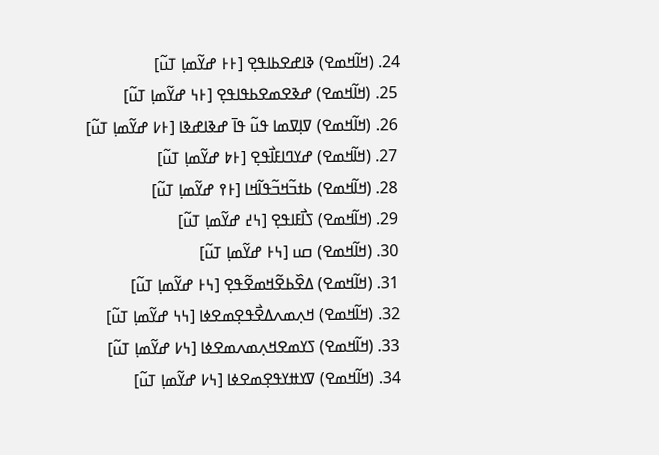24. (ߞߊ߬ߞߘߐ) ߢߊߝߐߕߊߟߐ߲ [߅߅ ߝߌ߬ߘߊ߲ ߠߎ߬]
 25. (ߞߊ߬ߞߘߐ) ߝߢߐߘߐߕߟߊߟߐ߲ [߅߆ ߝߌ߬ߘߊ߲ ߠߎ߬]
 26. (ߞߊ߬ߞߘߐ) ߜߊ߲ߜߘߊ ߟߎ߬ ߟߊ߫ ߝߢߊߝߢߊ [߅߇ ߝߌ߬ߘߊ߲ ߠߎ߬]
 27. (ߞߊ߬ߞߘߐ) ߝߌߣߊߓߊ߯ߟߐ߲ [߅߈ ߝߌ߬ߘߊ߲ ߠߎ߬]
 28. (ߞߊ߬ߞߘߐ) ߕߙߏ߬ߞߏ߬ߟߊ߬ߞߊ [߅߉ ߝߌ߬ߘߊ߲ ߠߎ߬]
 29. (ߞߊ߬ߞߘߐ) ߖߊ߯ߓߊߟߐ߲ [߆߄ ߝߌ߬ߘߊ߲ ߠߎ߬]
 30. (ߞߊ߬ߞߘߐ) ߛߎ [߆߅ ߝߌ߬ߘߊ߲ ߠߎ߬]
 31. (ߞߊ߬ߞߘߐ) ߡߐ߰ߕߐ߬ߞߘߐ߬ߟߐ߲ [߆߅ ߝߌ߬ߘߊ߲ ߠߎ߬]
 32. (ߞߊ߬ߞߘߐ) ߞߍ߲ߘߍߡߐ߯ߟߐ߲ߘߐߦߊ [߆߆ ߝߌ߬ߘߊ߲ ߠߎ߬]
 33. (ߞߊ߬ߞߘߐ) ߖߌߘߐߞߍ߲ߘߍߘߐߦߊ [߆߇ ߝߌ߬ߘߊ߲ ߠߎ߬]
 34. (ߞߊ߬ߞߘߐ) ߜߌߚߌߟߐ߲ߘߐߦߊ [߆߇ ߝߌ߬ߘߊ߲ ߠߎ߬]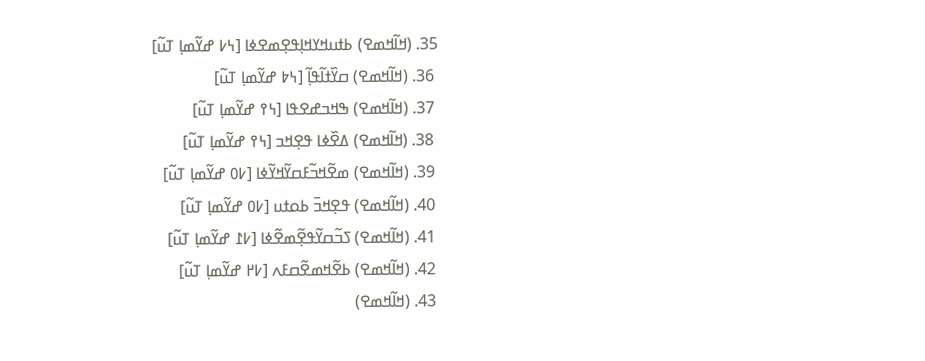35. (ߞߊ߬ߞߘߐ) ߕߙߎߞߌߞߊ߲ߟߐ߲ߘߐߦߊ [߆߇ ߝߌ߬ߘߊ߲ ߠߎ߬]
 36. (ߞߊ߬ߞߘߐ) ߛߌ߰ߙߊ߬ߟߊ߲߬ [߆߈ ߝߌ߬ߘߊ߲ ߠߎ߬]
 37. (ߞߊ߬ߞߘߐ) ߒߞߏߝߐߟߊ [߆߉ ߝߌ߬ߘߊ߲ ߠߎ߬]
 38. (ߞߊ߬ߞߘߐ) ߡߐ߰ߦߊ ߟߐ߲ߞߏ [߆߉ ߝߌ߬ߘߊ߲ ߠߎ߬]
 39. (ߞߊ߬ߞߘߐ) ߘߐ߬ߞߏ߬ߓߛߌ߬ߞߌ߬ߦߊ [߇߀ ߝߌ߬ߘߊ߲ ߠߎ߬]
 40. (ߞߊ߬ߞߘߐ) ߟߐ߲ߞߏ߫ ߕߋߙߎ [߇߀ ߝߌ߬ߘߊ߲ ߠߎ߬]
 41. (ߞߊ߬ߞߘߐ) ߖߏ߬ߛߌ߬ߟߐ߲߬ߘߐ߬ߦߊ [߇߁ ߝߌ߬ߘߊ߲ ߠߎ߬]
 42. (ߞߊ߬ߞߘߐ) ߕߐ߬ߞߘߐ߬ߛߓߍ [߇߂ ߝߌ߬ߘߊ߲ ߠߎ߬]
 43. (ߞߊ߬ߞߘߐ)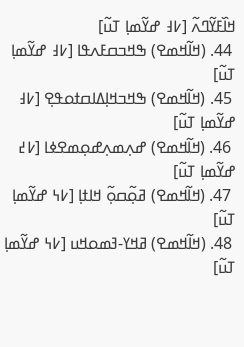ߞߊ߰ߓߌ߬ߣߍ߬ [߇߃ ߝߌ߬ߘߊ߲ ߠߎ߬]
 44. (ߞߊ߬ߞߘߐ) ߒߞߏߛߓߍߟߊ [߇߃ ߝߌ߬ߘߊ߲ ߠߎ߬]
 45. (ߞߊ߬ߞߘߐ) ߒߞߏߞߊ߲ߡߊߛߙߋߟߐ߲ [߇߃ ߝߌ߬ߘߊ߲ ߠߎ߬]
 46. (ߞߊ߬ߞߘߐ) ߝߍ߲ߘߍ߲ߝߋ߲ߘߐߦߊ [߇߄ ߝߌ߬ߘߊ߲ ߠߎ߬]
 47. (ߞߊ߬ߞߘߐ) ߥߋ߲߬ߛߋ߲߬ ߞߊߙߊ߲ [߇߆ ߝߌ߬ߘߊ߲ ߠߎ߬]
 48. (ߞߊ߬ߞߘߐ) ߥߞߌ-ߔߘߋߞߎ [߇߆ ߝߌ߬ߘߊ߲ ߠߎ߬]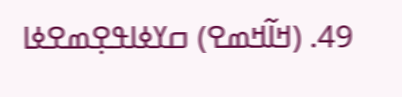49. (ߞߊ߬ߞߘߐ) ߛߌߦߊߟߐ߲ߘߐߦߊ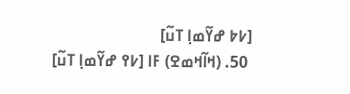[߇߈ ߝߌ߬ߘߊ߲ ߠߎ߬]
 50. (ߞߊ߬ߞߘߐ) ߓߊ [߇߉ ߝߌ߬ߘߊ߲ ߠߎ߬]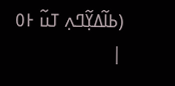(ߕߊ߬ߡߌ߲߬ߣߍ߲ ߠߎ߬ ߅߀ |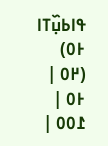ߟߊߕߎ߲߰ߠߊ ߅߀) (߂߀ | ߅߀ | ߁߀߀ |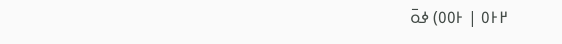߂߅߀ | ߅߀߀) ߦߋ߫